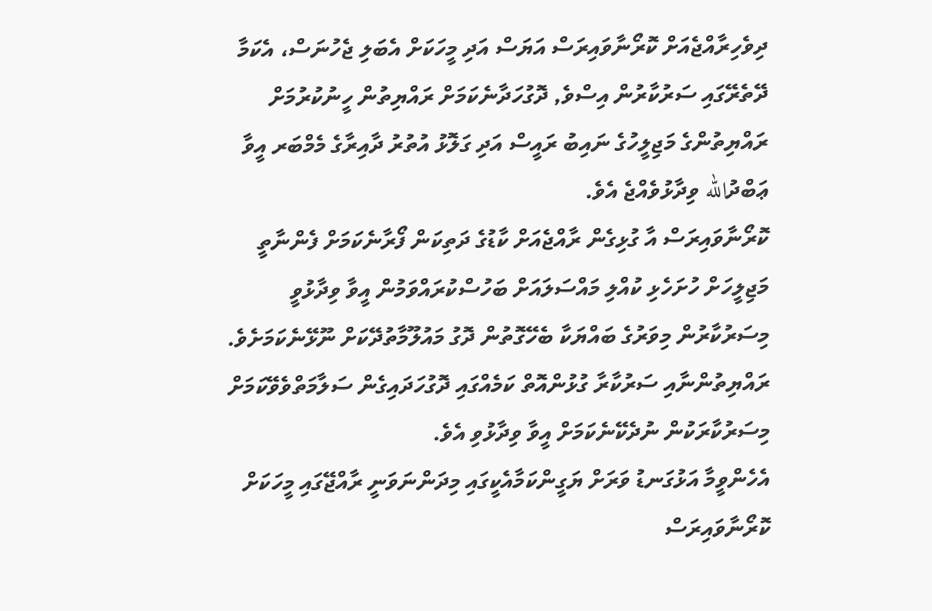ދިވެހިރާއްޖެއަށް ކޮރޯނާވައިރަސް އަޔަސް އަދި މީހަކަށް އެބަލި ޖެހުނަސް، އެކަމާ ދޭތެރޭގައި ސަރުކާރުން އިސްވެ, ދޮގުހަދާނެކަމަށް ރައްޔިތުން ހީނުކުރުމަށް ރައްޔިތުންގެ މަޖިލީހުގެ ނައިބު ރައީސް އަދި ގަލޮޅު އުތުރު ދާއިރާގެ މެމްބަރ އީވާ ޢަބްދުالله ވިދާޅުވެއްޖެ އެވެ.
ކޮރޯނާވައިރަސް އާ ގުޅިގެން ރާއްޖެއަށް ކާޑުގެ ދަތިކަން ފޯރާނެކަމަށް ފެންނާތީ މަޖިލީހަށް ހުށަހެޅި ކުއްލި މައްސަލައަށް ބަހުސްކުރައްވަމުން އީވާ ވިދާޅުވީ މިސަރުކާރުން މިވަރުގެ ބައްޔަކާ ބެހޭގޮތުން ދޮގު މައުލޫމާތުދޭކަށް ނޫޅޭނެކަމަށެވެ. ރައްޔިތުންނާއި ސަރުކާރާ ގުޅުންއޮތް ކަމެއްގައި ދޮގުހަދައިގެން ސަލާމަތްވެވޭކަމަށް މިސަރުކާރަކުން ނުދެކޭނެކަމަށް އީވާ ވިދާޅުވި އެވެ.
އެހެންވީމާ އަޅުގަނޑު ވަރަށް ޔަގީންކަމާއެކީގައި މިދަންނަވަނީ ރާއްޖޭގައި މީހަކަށް ކޮރޯނާވައިރަސް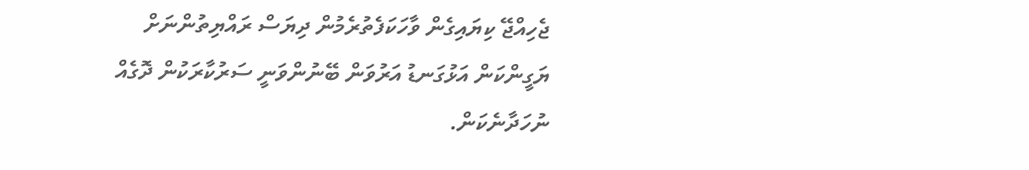ޖެހިއްޖޭ ކިޔައިގެން ވާހަކަފެތުރެމުން ދިޔަސް ރައްޔިތުންނަށް ޔަގީންކަން އަޅުގަނޑު އަރުވަން ބޭނުންވަނީ ސަރުކާރަކުން ދޮގެއް ނުހަދާނެކަން.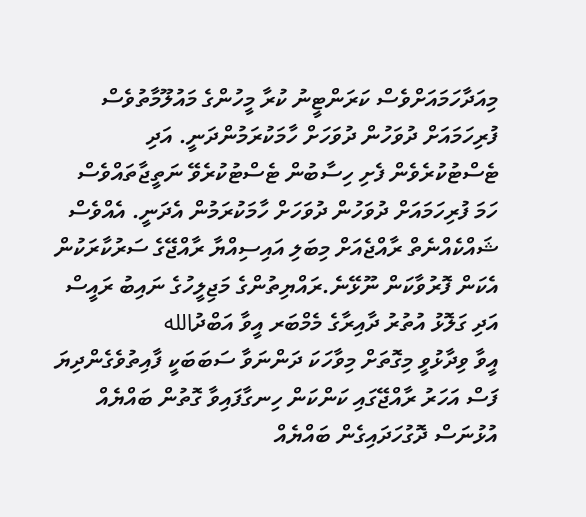މިއަދާހަމައަށްވެސް ކަރަންޓީނު ކުރާ މީހުންގެ މައުލޫމާތުވެސް ފުރިހަމައަށް ދުވަހުން ދުވަހަށް ހާމަކުރަމުންދަނީ. އަދި ޓެސްޓުކުރެވެން ފެށި ހިސާބުން ޓެސްޓުކުރެވޭ ނަތީޖާތައްވެސް ހަމަ ފުރިހަމައަށް ދުވަހުން ދުވަހަށް ހާމަކުރަމުން އެދަނީ. އެއްވެސް ޝައްކެއްނެތް ރާއްޖެއަށް މިބަލި އައިސިއްޔާ ރާއްޖޭގެ ސަރުކާރަކުން އެކަން ފޮރުވާކަން ނޫޅޭނެ.ރައްޔިތުންގެ މަޖިލީހުގެ ނައިބު ރައީސް އަދި ގަލޮޅު އުތުރު ދާއިރާގެ މެމްބަރ އީވާ އަބްދުالله
އީވާ ވިދާޅުވީ މިގޮތަށް މިވާހަކަ ދަންނަވާ ސަބަބަކީ ފާއިތުވެގެންދިޔަ ފަސް އަހަރު ރާއްޖޭގައި ކަންކަން ހިނގާފައިވާ ގޮތުން ބައްޔެއް އުޅުނަސް ދޮގުހަދައިގެން ބައްޔެއް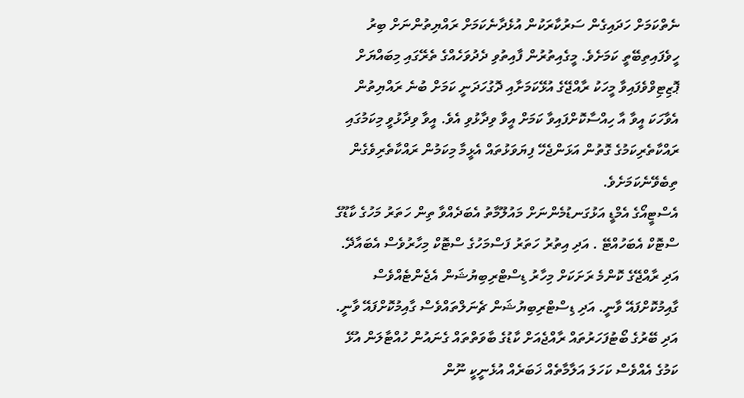ނެތްކަމަށް ހަދައިގެން ސަރުކާރަކުން އުޅެދާނެކަމަށް ރައްޔިތުންނަށް ބިރު ހީވެފައިތިބޭތީ ކަމަށެވެ. މީގެއިތުރުން ފާއިތުވި ދެދުވަހެއްގެ ތެރޭގައި މިބައްޔަށް ޕޮޒިޓިވްވެފައިވާ މީހަކު ރާއްޖޭގެ އުޅޭކަމަށާއި ދޮގުހަދަނީ ކަމަށް ބުނެ ރައްޔިތުން އެވާހަކަ އީވާ އާ ހިއްސާކޮށްފައިވާ ކަމަށް އީވާ ވިދާޅުވި އެވެ. އީވާ ވިދާޅުވީ މިކަމުގައި ރައްކާތެރިކަމުގެ ގޮތުން އަޅަންޖެހޭ ފިޔަވަޅުތައް އެޅީމާ މިކަމުން ރައްކާތެރިވެގެން ތިބެވޭނެކަމަށެވެ.
އެސްޓީއޯގެ އެމްޑީ އަޅުގަނޑުމެންނަށް މައުލޫމާތު އެބަދެއްވާ ތިން ހަތަރު މަހުގެ ކާޑޫގެ ސްޓޮކް އެބަހުއްޓޭ . އަދި އިތުރު ހަތަރު ފަސްމަހުގެ ސްޓޮކް މިހާރުވެސް އެބައާދޭ. އަދި ރާއްޖޭގެ ކޮންމެ ރަށަކަށް މިހާރު ޑިސްޓްރިބިޔުޝަން އެޖެންޓެއްވެސް ގާއިމުކޮށްފައޭ ވާނީ. އަދި ޑިސްޓްރިބިޔުޝަން ޗެނަލްތައްވެސް ގާއިމުކޮށްފައޭ ވާނީ. އަދި ބޭރުގެ ބޯޓުފަހަރުތައް ރާއްޖެއަށް ކާޑުގެ ބާވަތްތައް ގެނައުން ހުއްޓާލަން އުޅޭ ކަމުގެ އެއްވެސް ކަހަލަ އަލާމާތެއް ޚަބަރެއް އުޅެނީކީ ނޫން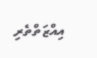އިއްޒަތްތެރި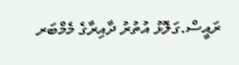ރައީސް.ގަލޮޅު އުތުރު ދާއިރާގެ މެމްބަރ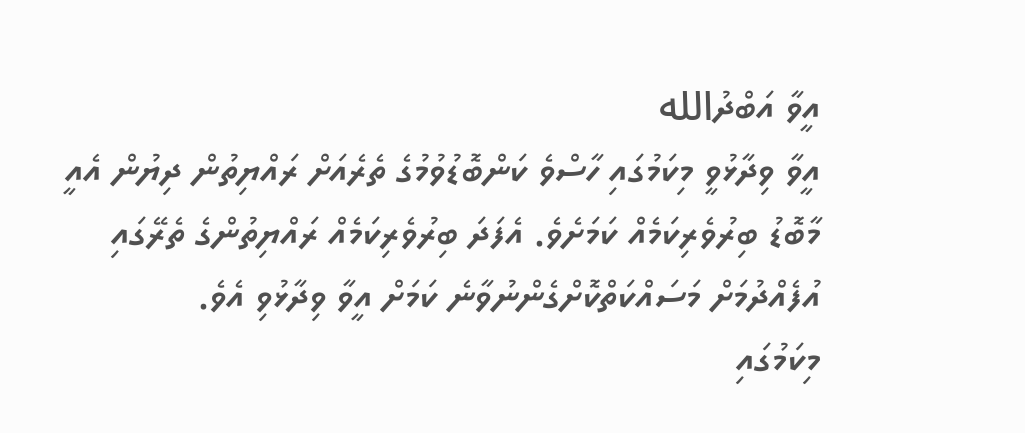އީވާ އަބްދުالله
އީވާ ވިދާޅުވީ މިކަމުގައި ހާސްވެ ކަންބޮޑުވުމުގެ ތެރެއަށް ރައްޔިތުން ދިޔުން އެއީ މާބޮޑު ބިރުވެރިކަމެއް ކަމަށެވެ. އެފަދަ ބިރުވެރިކަމެއް ރައްޔިތުންގެ ތެރޭގައި އުފެއްދުމަށް މަސައްކަތްކޮށްގެންނުވާނެ ކަމަށް އީވާ ވިދާޅުވި އެވެ.
މިކަމުގައި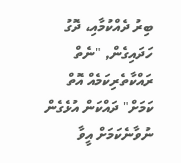ބިރު ދެއްކުމާއި، ދޮގު ހަދައިގެން, "ނެތް ރައްކާތެރިކަމެއް އޮތް ކަމަށް" ދައްކަން އުޅެގެން ނުވާނެކަމަށް އީވާ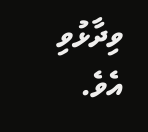ވިދާޅުވި އެވެ.